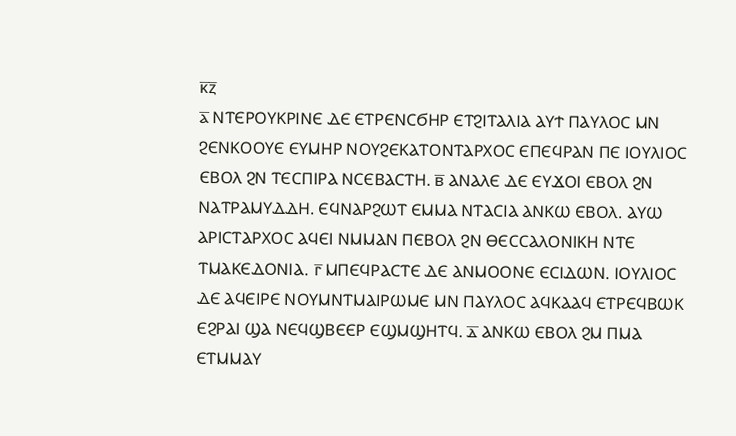ⲕ̅ⲍ̅
ⲁ̅ ⲚⲦⲈⲢⲞⲨⲔⲢⲒⲚⲈ ⲆⲈ ⲈⲦⲢⲈⲚⲤϬⲎⲢ ⲈⲦϨⲒⲦⲀⲖⲒⲀ ⲀⲨϮ ⲠⲀⲨⲖⲞⲤ ⲘⲚ ϨⲈⲚⲔⲞⲞⲨⲈ ⲈⲨⲘⲎⲢ ⲚⲞⲨϨⲈⲔⲀⲦⲞⲚⲦⲀⲢⲬⲞⲤ ⲈⲠⲈϤⲢⲀⲚ ⲠⲈ ⲒⲞⲨⲖⲒⲞⲤ ⲈⲂⲞⲖ ϨⲚ ⲦⲈⲤⲠⲒⲢⲀ ⲚⲤⲈⲂⲀⲤⲦⲎ. ⲃ̅ ⲀⲚⲀⲖⲈ ⲆⲈ ⲈⲨϪⲞⲒ ⲈⲂⲞⲖ ϨⲚ ⲚⲀⲦⲢⲀⲘⲨⲆⲆⲎ. ⲈϤⲚⲀⲢϨⲰⲦ ⲈⲘⲘⲀ ⲚⲦⲀⲤⲒⲀ ⲀⲚⲔⲰ ⲈⲂⲞⲖ. ⲀⲨⲰ ⲀⲢⲒⲤⲦⲀⲢⲬⲞⲤ ⲀϤⲈⲒ ⲚⲘⲘⲀⲚ ⲠⲈⲂⲞⲖ ϨⲚ ⲐⲈⲤⲤⲀⲖⲞⲚⲒⲔⲎ ⲚⲦⲈ ⲦⲘⲀⲔⲈⲆⲞⲚⲒⲀ. ⲅ̅ ⲘⲠⲈϤⲢⲀⲤⲦⲈ ⲆⲈ ⲀⲚⲘⲞⲞⲚⲈ ⲈⲤⲒⲆⲰⲚ. ⲒⲞⲨⲖⲒⲞⲤ ⲆⲈ ⲀϤⲈⲒⲢⲈ ⲚⲞⲨⲘⲚⲦⲘⲀⲒⲢⲰⲘⲈ ⲘⲚ ⲠⲀⲨⲖⲞⲤ ⲀϤⲔⲀⲀϤ ⲈⲦⲢⲈϤⲂⲰⲔ ⲈϨⲢⲀⲒ ϢⲀ ⲚⲈϤϢⲂⲈⲈⲢ ⲈϢⲘϢⲎⲦϤ. ⲇ̅ ⲀⲚⲔⲰ ⲈⲂⲞⲖ ϨⲘ ⲠⲘⲀ ⲈⲦⲘⲘⲀⲨ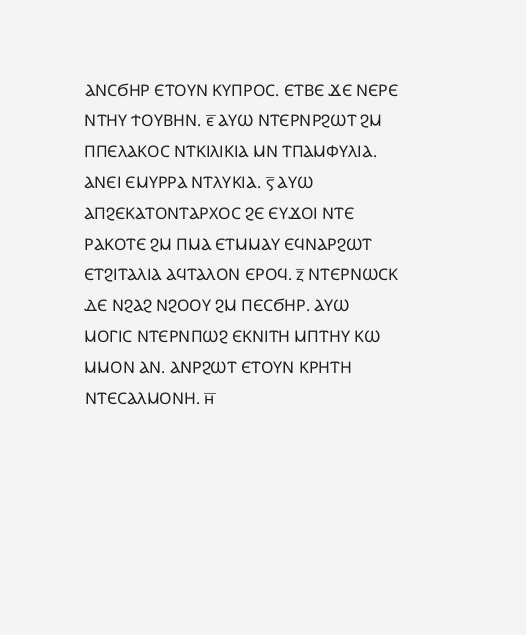ⲀⲚⲤϬⲎⲢ ⲈⲦⲞⲨⲚ ⲔⲨⲠⲢⲞⲤ. ⲈⲦⲂⲈ ϪⲈ ⲚⲈⲢⲈ ⲚⲦⲎⲨ ϮⲞⲨⲂⲎⲚ. ⲉ̅ ⲀⲨⲰ ⲚⲦⲈⲢⲚⲢϨⲰⲦ ϨⲘ ⲠⲠⲈⲖⲀⲔⲞⲤ ⲚⲦⲔⲒⲖⲒⲔⲒⲀ ⲘⲚ ⲦⲠⲀⲘⲪⲨⲖⲒⲀ. ⲀⲚⲈⲒ ⲈⲘⲨⲢⲢⲀ ⲚⲦⲖⲨⲔⲒⲀ. ⲋ̅ ⲀⲨⲰ ⲀⲠϨⲈⲔⲀⲦⲞⲚⲦⲀⲢⲬⲞⲤ ϨⲈ ⲈⲨϪⲞⲒ ⲚⲦⲈ ⲢⲀⲔⲞⲦⲈ ϨⲘ ⲠⲘⲀ ⲈⲦⲘⲘⲀⲨ ⲈϤⲚⲀⲢϨⲰⲦ ⲈⲦϨⲒⲦⲀⲖⲒⲀ ⲀϤⲦⲀⲖⲞⲚ ⲈⲢⲞϤ. ⲍ̅ ⲚⲦⲈⲢⲚⲰⲤⲔ ⲆⲈ ⲚϨⲀϨ ⲚϨⲞⲞⲨ ϨⲘ ⲠⲈⲤϬⲎⲢ. ⲀⲨⲰ ⲘⲞⲄⲒⲤ ⲚⲦⲈⲢⲚⲠⲰϨ ⲈⲔⲚⲒⲦⲎ ⲘⲠⲦⲎⲨ ⲔⲰ ⲘⲘⲞⲚ ⲀⲚ. ⲀⲚⲢϨⲰⲦ ⲈⲦⲞⲨⲚ ⲔⲢⲎⲦⲎ ⲚⲦⲈⲤⲀⲖⲘⲞⲚⲎ. ⲏ̅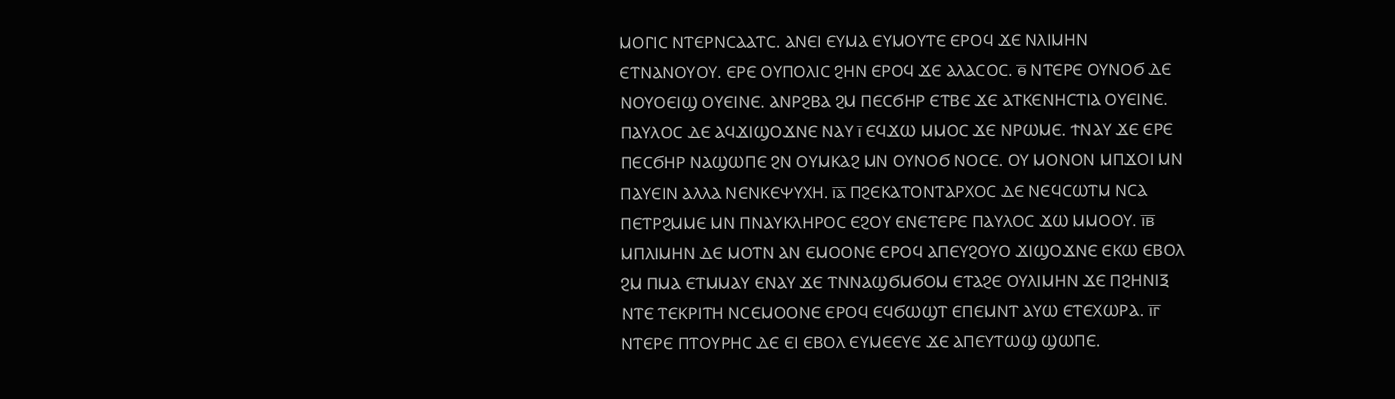ⲘⲞⲄⲒⲤ ⲚⲦⲈⲢⲚⲤⲀⲀⲦⲤ. ⲀⲚⲈⲒ ⲈⲨⲘⲀ ⲈⲨⲘⲞⲨⲦⲈ ⲈⲢⲞϤ ϪⲈ ⲚⲖⲒⲘⲎⲚ ⲈⲦⲚⲀⲚⲞⲨⲞⲨ. ⲈⲢⲈ ⲞⲨⲠⲞⲖⲒⲤ ϨⲎⲚ ⲈⲢⲞϤ ϪⲈ ⲀⲖⲀⲤⲞⲤ. ⲑ̅ ⲚⲦⲈⲢⲈ ⲞⲨⲚⲞϬ ⲆⲈ ⲚⲞⲨⲞⲈⲒϢ ⲞⲨⲈⲒⲚⲈ. ⲀⲚⲢϨⲂⲀ ϨⲘ ⲠⲈⲤϬⲎⲢ ⲈⲦⲂⲈ ϪⲈ ⲀⲦⲔⲈⲚⲎⲤⲦⲒⲀ ⲞⲨⲈⲒⲚⲈ. ⲠⲀⲨⲖⲞⲤ ⲆⲈ ⲀϤϪⲒϢⲞϪⲚⲈ ⲚⲀⲨ ⲓ̅ ⲈϤϪⲰ ⲘⲘⲞⲤ ϪⲈ ⲚⲢⲰⲘⲈ. ϮⲚⲀⲨ ϪⲈ ⲈⲢⲈ ⲠⲈⲤϬⲎⲢ ⲚⲀϢⲰⲠⲈ ϨⲚ ⲞⲨⲘⲔⲀϨ ⲘⲚ ⲞⲨⲚⲞϬ ⲚⲞⲤⲈ. ⲞⲨ ⲘⲞⲚⲞⲚ ⲘⲠϪⲞⲒ ⲘⲚ ⲠⲀⲨⲈⲒⲚ ⲀⲖⲖⲀ ⲚⲈⲚⲔⲈⲮⲨⲬⲎ. ⲓ̅ⲁ̅ ⲠϨⲈⲔⲀⲦⲞⲚⲦⲀⲢⲬⲞⲤ ⲆⲈ ⲚⲈϤⲤⲰⲦⲘ ⲚⲤⲀ ⲠⲈⲦⲢϨⲘⲘⲈ ⲘⲚ ⲠⲚⲀⲨⲔⲖⲎⲢⲞⲤ ⲈϨⲞⲨ ⲈⲚⲈⲦⲈⲢⲈ ⲠⲀⲨⲖⲞⲤ ϪⲰ ⲘⲘⲞⲞⲨ. ⲓ̅ⲃ̅ ⲘⲠⲖⲒⲘⲎⲚ ⲆⲈ ⲘⲞⲦⲚ ⲀⲚ ⲈⲘⲞⲞⲚⲈ ⲈⲢⲞϤ ⲀⲠⲈⲨϨⲞⲨⲞ ϪⲒϢⲞϪⲚⲈ ⲈⲔⲰ ⲈⲂⲞⲖ ϨⲘ ⲠⲘⲀ ⲈⲦⲘⲘⲀⲨ ⲈⲚⲀⲨ ϪⲈ ⲦⲚⲚⲀϢϬⲘϬⲞⲘ ⲈⲦⲀϨⲈ ⲞⲨⲖⲒⲘⲎⲚ ϪⲈ ⲠϨⲎⲚⲒⲜ ⲚⲦⲈ ⲦⲈⲔⲢⲒⲦⲎ ⲚⲤⲈⲘⲞⲞⲚⲈ ⲈⲢⲞϤ ⲈϤϬⲰϢⲦ ⲈⲠⲈⲘⲚⲦ ⲀⲨⲰ ⲈⲦⲈⲬⲰⲢⲀ. ⲓ̅ⲅ̅ ⲚⲦⲈⲢⲈ ⲠⲦⲞⲨⲢⲎⲤ ⲆⲈ ⲈⲒ ⲈⲂⲞⲖ ⲈⲨⲘⲈⲈⲨⲈ ϪⲈ ⲀⲠⲈⲨⲦⲰϢ ϢⲰⲠⲈ.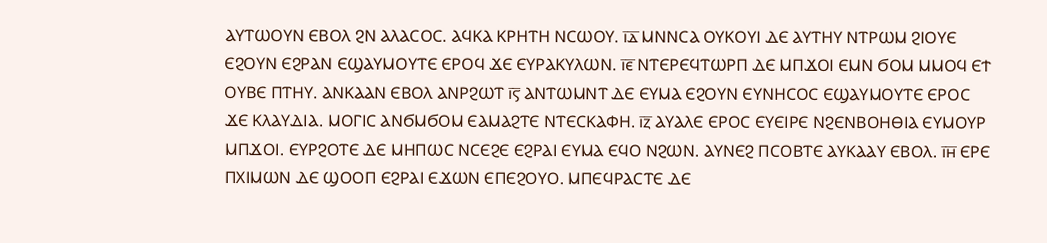ⲀⲨⲦⲰⲞⲨⲚ ⲈⲂⲞⲖ ϨⲚ ⲀⲖⲀⲤⲞⲤ. ⲀϤⲔⲀ ⲔⲢⲎⲦⲎ ⲚⲤⲰⲞⲨ. ⲓ̅ⲇ̅ ⲘⲚⲚⲤⲀ ⲞⲨⲔⲞⲨⲒ ⲆⲈ ⲀⲨⲦⲎⲨ ⲚⲦⲢⲰⲘ ϨⲒⲞⲨⲈ ⲈϨⲞⲨⲚ ⲈϨⲢⲀⲚ ⲈϢⲀⲨⲘⲞⲨⲦⲈ ⲈⲢⲞϤ ϪⲈ ⲈⲨⲢⲀⲔⲨⲖⲰⲚ. ⲓ̅ⲉ̅ ⲚⲦⲈⲢⲈϤⲦⲰⲢⲠ ⲆⲈ ⲘⲠϪⲞⲒ ⲈⲘⲚ ϬⲞⲘ ⲘⲘⲞϤ ⲈϮ ⲞⲨⲂⲈ ⲠⲦⲎⲨ. ⲀⲚⲔⲀⲀⲚ ⲈⲂⲞⲖ ⲀⲚⲢϨⲰⲦ ⲓ̅ⲋ̅ ⲀⲚⲦⲰⲘⲚⲦ ⲆⲈ ⲈⲨⲘⲀ ⲈϨⲞⲨⲚ ⲈⲨⲚⲎⲤⲞⲤ ⲈϢⲀⲨⲘⲞⲨⲦⲈ ⲈⲢⲞⲤ ϪⲈ ⲔⲖⲀⲨⲆⲒⲀ. ⲘⲞⲄⲒⲤ ⲀⲚϬⲘϬⲞⲘ ⲈⲀⲘⲀϨⲦⲈ ⲚⲦⲈⲤⲔⲀⲪⲎ. ⲓ̅ⲍ̅ ⲀⲨⲀⲖⲈ ⲈⲢⲞⲤ ⲈⲨⲈⲒⲢⲈ ⲚϨⲈⲚⲂⲞⲎⲐⲒⲀ ⲈⲨⲘⲞⲨⲢ ⲘⲠϪⲞⲒ. ⲈⲨⲢϨⲞⲦⲈ ⲆⲈ ⲘⲎⲠⲰⲤ ⲚⲤⲈϨⲈ ⲈϨⲢⲀⲒ ⲈⲨⲘⲀ ⲈϤⲞ ⲚϨⲰⲚ. ⲀⲨⲚⲈϨ ⲠⲤⲞⲂⲦⲈ ⲀⲨⲔⲀⲀⲨ ⲈⲂⲞⲖ. ⲓ̅ⲏ̅ ⲈⲢⲈ ⲠⲬⲒⲘⲰⲚ ⲆⲈ ϢⲞⲞⲠ ⲈϨⲢⲀⲒ ⲈϪⲰⲚ ⲈⲠⲈϨⲞⲨⲞ. ⲘⲠⲈϤⲢⲀⲤⲦⲈ ⲆⲈ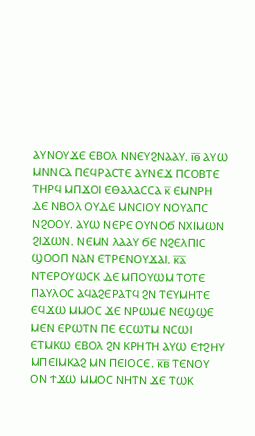ⲀⲨⲚⲞⲨϪⲈ ⲈⲂⲞⲖ ⲚⲚⲈⲨϨⲚⲀⲀⲨ. ⲓ̅ⲑ̅ ⲀⲨⲰ ⲘⲚⲚⲤⲀ ⲠⲈϤⲢⲀⲤⲦⲈ ⲀⲨⲚⲈϪ ⲠⲤⲞⲂⲦⲈ ⲦⲎⲢϤ ⲘⲠϪⲞⲒ ⲈⲐⲀⲖⲀⲤⲤⲀ ⲕ̅ ⲈⲘⲚⲢⲎ ⲆⲈ ⲚⲂⲞⲖ ⲞⲨⲆⲈ ⲘⲚⲤⲒⲞⲨ ⲚⲞⲨⲀⲠⲤ ⲚϨⲞⲞⲨ. ⲀⲨⲰ ⲚⲈⲢⲈ ⲞⲨⲚⲞϬ ⲚⲬⲒⲘⲰⲚ ϨⲒϪⲰⲚ. ⲚⲈⲘⲚ ⲖⲀⲀⲨ ϬⲈ ⲚϨⲈⲖⲠⲒⲤ ϢⲞⲞⲠ ⲚⲀⲚ ⲈⲦⲢⲈⲚⲞⲨϪⲀⲒ. ⲕ̅ⲁ̅ ⲚⲦⲈⲢⲞⲨⲰⲤⲔ ⲆⲈ ⲘⲠⲞⲨⲰⲘ ⲦⲞⲦⲈ ⲠⲀⲨⲖⲞⲤ ⲀϤⲀϨⲈⲢⲀⲦϤ ϨⲚ ⲦⲈⲨⲘⲎⲦⲈ ⲈϤϪⲰ ⲘⲘⲞⲤ ϪⲈ ⲚⲢⲰⲘⲈ ⲚⲈϢϢⲈ ⲘⲈⲚ ⲈⲢⲰⲦⲚ ⲠⲈ ⲈⲤⲰⲦⲘ ⲚⲤⲰⲒ ⲈⲦⲘⲔⲰ ⲈⲂⲞⲖ ϨⲚ ⲔⲢⲎⲦⲎ ⲀⲨⲰ ⲈϮϨⲎⲨ ⲘⲠⲈⲒⲘⲔⲀϨ ⲘⲚ ⲠⲈⲒⲞⲤⲈ. ⲕ̅ⲃ̅ ⲦⲈⲚⲞⲨ ⲞⲚ ϮϪⲰ ⲘⲘⲞⲤ ⲚⲎⲦⲚ ϪⲈ ⲦⲰⲔ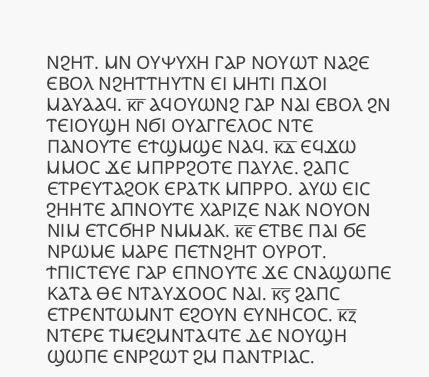ⲚϨⲎⲦ. ⲘⲚ ⲞⲨⲮⲨⲬⲎ ⲄⲀⲢ ⲚⲞⲨⲰⲦ ⲚⲀϨⲈ ⲈⲂⲞⲖ ⲚϨⲎⲦⲦⲎⲨⲦⲚ ⲈⲒ ⲘⲎⲦⲒ ⲠϪⲞⲒ ⲘⲀⲨⲀⲀϤ. ⲕ̅ⲅ̅ ⲀϤⲞⲨⲰⲚϨ ⲄⲀⲢ ⲚⲀⲒ ⲈⲂⲞⲖ ϨⲚ ⲦⲈⲒⲞⲨϢⲎ ⲚϬⲒ ⲞⲨⲀⲄⲄⲈⲖⲞⲤ ⲚⲦⲈ ⲠⲀⲚⲞⲨⲦⲈ ⲈϮϢⲘϢⲈ ⲚⲀϤ. ⲕ̅ⲇ̅ ⲈϤϪⲰ ⲘⲘⲞⲤ ϪⲈ ⲘⲠⲢⲢϨⲞⲦⲈ ⲠⲀⲨⲖⲈ. ϨⲀⲠⲤ ⲈⲦⲢⲈⲨⲦⲀϨⲞⲔ ⲈⲢⲀⲦⲔ ⲘⲠⲢⲢⲞ. ⲀⲨⲰ ⲈⲒⲤ ϨⲎⲎⲦⲈ ⲀⲠⲚⲞⲨⲦⲈ ⲬⲀⲢⲒⲌⲈ ⲚⲀⲔ ⲚⲞⲨⲞⲚ ⲚⲒⲘ ⲈⲦⲤϬⲎⲢ ⲚⲘⲘⲀⲔ. ⲕ̅ⲉ̅ ⲈⲦⲂⲈ ⲠⲀⲒ ϬⲈ ⲚⲢⲰⲘⲈ ⲘⲀⲢⲈ ⲠⲈⲦⲚϨⲎⲦ ⲞⲨⲢⲞⲦ. ϮⲠⲒⲤⲦⲈⲨⲈ ⲄⲀⲢ ⲈⲠⲚⲞⲨⲦⲈ ϪⲈ ⲤⲚⲀϢⲰⲠⲈ ⲔⲀⲦⲀ ⲐⲈ ⲚⲦⲀⲨϪⲞⲞⲤ ⲚⲀⲒ. ⲕ̅ⲋ̅ ϨⲀⲠⲤ ⲈⲦⲢⲈⲚⲦⲰⲘⲚⲦ ⲈϨⲞⲨⲚ ⲈⲨⲚⲎⲤⲞⲤ. ⲕ̅ⲍ̅ ⲚⲦⲈⲢⲈ ⲦⲘⲈϨⲘⲚⲦⲀϤⲦⲈ ⲆⲈ ⲚⲞⲨϢⲎ ϢⲰⲠⲈ ⲈⲚⲢϨⲰⲦ ϨⲘ ⲠⲀⲚⲦⲢⲒⲀⲤ.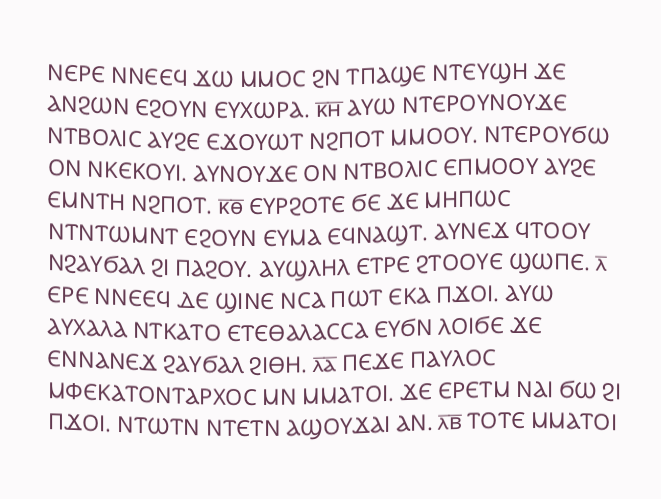ⲚⲈⲢⲈ ⲚⲚⲈⲈϤ ϪⲰ ⲘⲘⲞⲤ ϨⲚ ⲦⲠⲀϢⲈ ⲚⲦⲈⲨϢⲎ ϪⲈ ⲀⲚϨⲰⲚ ⲈϨⲞⲨⲚ ⲈⲨⲬⲰⲢⲀ. ⲕ̅ⲏ̅ ⲀⲨⲰ ⲚⲦⲈⲢⲞⲨⲚⲞⲨϪⲈ ⲚⲦⲂⲞⲖⲒⲤ ⲀⲨϨⲈ ⲈϪⲞⲨⲰⲦ ⲚϨⲠⲞⲦ ⲘⲘⲞⲞⲨ. ⲚⲦⲈⲢⲞⲨϬⲰ ⲞⲚ ⲚⲔⲈⲔⲞⲨⲒ. ⲀⲨⲚⲞⲨϪⲈ ⲞⲚ ⲚⲦⲂⲞⲖⲒⲤ ⲈⲠⲘⲞⲞⲨ ⲀⲨϨⲈ ⲈⲘⲚⲦⲎ ⲚϨⲠⲞⲦ. ⲕ̅ⲑ̅ ⲈⲨⲢϨⲞⲦⲈ ϬⲈ ϪⲈ ⲘⲎⲠⲰⲤ ⲚⲦⲚⲦⲰⲘⲚⲦ ⲈϨⲞⲨⲚ ⲈⲨⲘⲀ ⲈϤⲚⲀϢⲦ. ⲀⲨⲚⲈϪ ϤⲦⲞⲞⲨ ⲚϨⲀⲨϬⲀⲖ ϨⲒ ⲠⲀϨⲞⲨ. ⲀⲨϢⲖⲎⲖ ⲈⲦⲢⲈ ϨⲦⲞⲞⲨⲈ ϢⲰⲠⲈ. ⲗ̅ ⲈⲢⲈ ⲚⲚⲈⲈϤ ⲆⲈ ϢⲒⲚⲈ ⲚⲤⲀ ⲠⲰⲦ ⲈⲔⲀ ⲠϪⲞⲒ. ⲀⲨⲰ ⲀⲨⲬⲀⲖⲀ ⲚⲦⲔⲀⲦⲞ ⲈⲦⲈⲐⲀⲖⲀⲤⲤⲀ ⲈⲨϬⲚ ⲖⲞⲒϬⲈ ϪⲈ ⲈⲚⲚⲀⲚⲈϪ ϨⲀⲨϬⲀⲖ ϨⲒⲐⲎ. ⲗ̅ⲁ̅ ⲠⲈϪⲈ ⲠⲀⲨⲖⲞⲤ ⲘⲪⲈⲔⲀⲦⲞⲚⲦⲀⲢⲬⲞⲤ ⲘⲚ ⲘⲘⲀⲦⲞⲒ. ϪⲈ ⲈⲢⲈⲦⲘ ⲚⲀⲒ ϬⲰ ϨⲒ ⲠϪⲞⲒ. ⲚⲦⲰⲦⲚ ⲚⲦⲈⲦⲚ ⲀϢⲞⲨϪⲀⲒ ⲀⲚ. ⲗ̅ⲃ̅ ⲦⲞⲦⲈ ⲘⲘⲀⲦⲞⲒ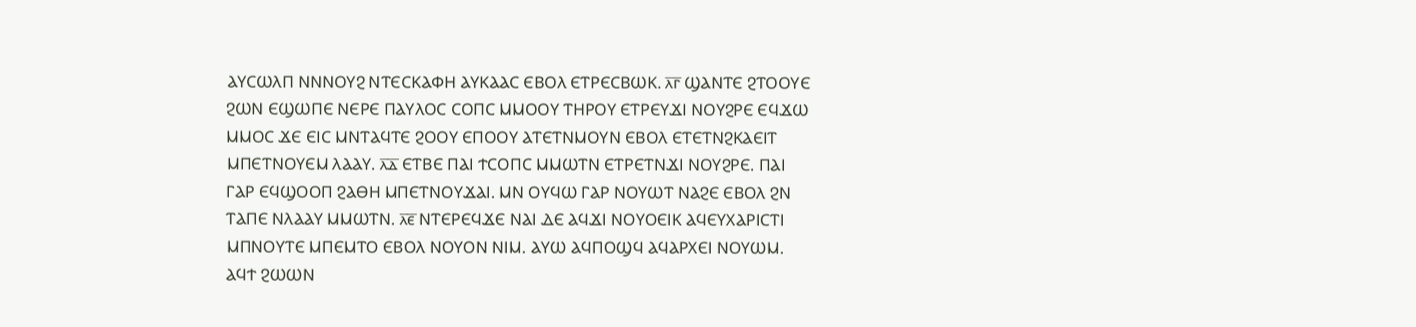ⲀⲨⲤⲰⲖⲠ ⲚⲚⲚⲞⲨϨ ⲚⲦⲈⲤⲔⲀⲪⲎ ⲀⲨⲔⲀⲀⲤ ⲈⲂⲞⲖ ⲈⲦⲢⲈⲤⲂⲰⲔ. ⲗ̅ⲅ̅ ϢⲀⲚⲦⲈ ϨⲦⲞⲞⲨⲈ ϨⲰⲚ ⲈϢⲰⲠⲈ ⲚⲈⲢⲈ ⲠⲀⲨⲖⲞⲤ ⲤⲞⲠⲤ ⲘⲘⲞⲞⲨ ⲦⲎⲢⲞⲨ ⲈⲦⲢⲈⲨϪⲒ ⲚⲞⲨϨⲢⲈ ⲈϤϪⲰ ⲘⲘⲞⲤ ϪⲈ ⲈⲒⲤ ⲘⲚⲦⲀϤⲦⲈ ϨⲞⲞⲨ ⲈⲠⲞⲞⲨ ⲀⲦⲈⲦⲚⲘⲞⲨⲚ ⲈⲂⲞⲖ ⲈⲦⲈⲦⲚϨⲔⲀⲈⲒⲦ ⲘⲠⲈⲦⲚⲞⲨⲈⲘ ⲖⲀⲀⲨ. ⲗ̅ⲇ̅ ⲈⲦⲂⲈ ⲠⲀⲒ ϮⲤⲞⲠⲤ ⲘⲘⲰⲦⲚ ⲈⲦⲢⲈⲦⲚϪⲒ ⲚⲞⲨϨⲢⲈ. ⲠⲀⲒ ⲄⲀⲢ ⲈϤϢⲞⲞⲠ ϨⲀⲐⲎ ⲘⲠⲈⲦⲚⲞⲨϪⲀⲒ. ⲘⲚ ⲞⲨϤⲰ ⲄⲀⲢ ⲚⲞⲨⲰⲦ ⲚⲀϨⲈ ⲈⲂⲞⲖ ϨⲚ ⲦⲀⲠⲈ ⲚⲖⲀⲀⲨ ⲘⲘⲰⲦⲚ. ⲗ̅ⲉ̅ ⲚⲦⲈⲢⲈϤϪⲈ ⲚⲀⲒ ⲆⲈ ⲀϤϪⲒ ⲚⲞⲨⲞⲈⲒⲔ ⲀϤⲈⲨⲬⲀⲢⲒⲤⲦⲒ ⲘⲠⲚⲞⲨⲦⲈ ⲘⲠⲈⲘⲦⲞ ⲈⲂⲞⲖ ⲚⲞⲨⲞⲚ ⲚⲒⲘ. ⲀⲨⲰ ⲀϤⲠⲞϢϤ ⲀϤⲀⲢⲬⲈⲒ ⲚⲞⲨⲰⲘ. ⲀϤϮ ϨⲰⲰⲚ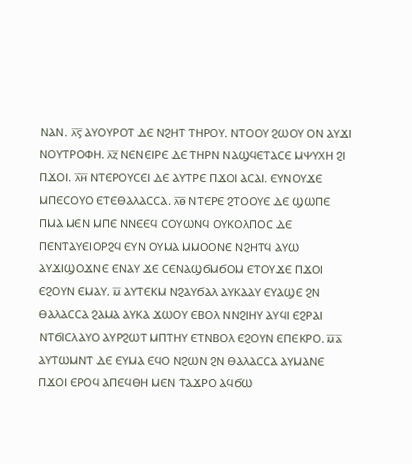ⲚⲀⲚ. ⲗ̅ⲋ̅ ⲀⲨⲞⲨⲢⲞⲦ ⲆⲈ ⲚϨⲎⲦ ⲦⲎⲢⲞⲨ. ⲚⲦⲞⲞⲨ ϨⲰⲞⲨ ⲞⲚ ⲀⲨϪⲒ ⲚⲞⲨⲦⲢⲞⲪⲎ. ⲗ̅ⲍ̅ ⲚⲈⲚⲈⲒⲢⲈ ⲆⲈ ⲦⲎⲢⲚ ⲚⲀϢϤⲈⲦⲀⲤⲈ ⲘⲮⲨⲬⲎ ϨⲒ ⲠϪⲞⲒ. ⲗ̅ⲏ̅ ⲚⲦⲈⲢⲞⲨⲤⲈⲒ ⲆⲈ ⲀⲨⲦⲢⲈ ⲠϪⲞⲒ ⲀⲤⲀⲒ. ⲈⲨⲚⲞⲨϪⲈ ⲘⲠⲈⲤⲞⲨⲞ ⲈⲦⲈⲐⲀⲖⲀⲤⲤⲀ. ⲗ̅ⲑ̅ ⲚⲦⲈⲢⲈ ϨⲦⲞⲞⲨⲈ ⲆⲈ ϢⲰⲠⲈ ⲠⲘⲀ ⲘⲈⲚ ⲘⲠⲈ ⲚⲚⲈⲈϤ ⲤⲞⲨⲰⲚϤ ⲞⲨⲔⲞⲖⲠⲞⲤ ⲆⲈ ⲠⲈⲚⲦⲀⲨⲈⲒⲞⲢϨϤ ⲈⲨⲚ ⲞⲨⲘⲀ ⲘⲘⲞⲞⲚⲈ ⲚϨⲎⲦϤ ⲀⲨⲰ ⲀⲨϪⲒϢⲞϪⲚⲈ ⲈⲚⲀⲨ ϪⲈ ⲤⲈⲚⲀϢϬⲘϬⲞⲘ ⲈⲦⲞⲨϪⲈ ⲠϪⲞⲒ ⲈϨⲞⲨⲚ ⲈⲘⲀⲨ. ⲙ̅ ⲀⲨⲦⲈⲔⲘ ⲚϨⲀⲨϬⲀⲖ ⲀⲨⲔⲀⲀⲨ ⲈⲨⲀϢⲈ ϨⲚ ⲐⲀⲖⲀⲤⲤⲀ ϨⲀⲘⲀ ⲀⲨⲔⲀ ϪⲰⲞⲨ ⲈⲂⲞⲖ ⲚⲚϨⲒⲎⲨ ⲀⲨϤⲒ ⲈϨⲢⲀⲒ ⲚⲦϬⲒⲤⲖⲀⲨⲞ ⲀⲨⲢϨⲰⲦ ⲘⲠⲦⲎⲨ ⲈⲦⲚⲂⲞⲖ ⲈϨⲞⲨⲚ ⲈⲠⲈⲔⲢⲞ. ⲙ̅ⲁ̅ ⲀⲨⲦⲰⲘⲚⲦ ⲆⲈ ⲈⲨⲘⲀ ⲈϤⲞ ⲚϨⲰⲚ ϨⲚ ⲐⲀⲖⲀⲤⲤⲀ ⲀⲨⲘⲀⲚⲈ ⲠϪⲞⲒ ⲈⲢⲞϤ ⲀⲠⲈϤⲐⲎ ⲘⲈⲚ ⲦⲀϪⲢⲞ ⲀϤϬⲰ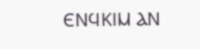ⲈⲚϤⲔⲒⲘ ⲀⲚ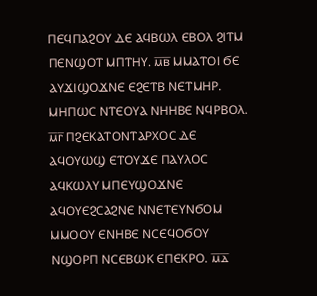ⲠⲈϤⲠⲀϨⲞⲨ ⲆⲈ ⲀϤⲂⲰⲖ ⲈⲂⲞⲖ ϨⲒⲦⲘ ⲠⲈⲚϢⲞⲦ ⲘⲠⲦⲎⲨ. ⲙ̅ⲃ̅ ⲘⲘⲀⲦⲞⲒ ϬⲈ ⲀⲨϪⲒϢⲞϪⲚⲈ ⲈϨⲈⲦⲂ ⲚⲈⲦⲘⲎⲢ. ⲘⲎⲠⲰⲤ ⲚⲦⲈⲞⲨⲀ ⲚⲎⲎⲂⲈ ⲚϤⲢⲂⲞⲖ. ⲙ̅ⲅ̅ ⲠϨⲈⲔⲀⲦⲞⲚⲦⲀⲢⲬⲞⲤ ⲆⲈ ⲀϤⲞⲨⲰϢ ⲈⲦⲞⲨϪⲈ ⲠⲀⲨⲖⲞⲤ ⲀϤⲔⲰⲖⲨ ⲘⲠⲈⲨϢⲞϪⲚⲈ ⲀϤⲞⲨⲈϨⲤⲀϨⲚⲈ ⲚⲚⲈⲦⲈⲨⲚϬⲞⲘ ⲘⲘⲞⲞⲨ ⲈⲚⲎⲂⲈ ⲚⲤⲈϤⲞϬⲞⲨ ⲚϢⲞⲢⲠ ⲚⲤⲈⲂⲰⲔ ⲈⲠⲈⲔⲢⲞ. ⲙ̅ⲇ̅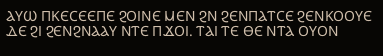ⲀⲨⲰ ⲠⲔⲈⲤⲈⲈⲠⲈ ϨⲞⲒⲚⲈ ⲘⲈⲚ ϨⲚ ϨⲈⲚⲠⲀⲦⲤⲈ ϨⲈⲚⲔⲞⲞⲨⲈ ⲆⲈ ϨⲒ ϨⲈⲚϨⲚⲀⲀⲨ ⲚⲦⲈ ⲠϪⲞⲒ. ⲦⲀⲒ ⲦⲈ ⲐⲈ ⲚⲦⲀ ⲞⲨⲞⲚ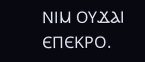ⲚⲒⲘ ⲞⲨϪⲀⲒ ⲈⲠⲈⲔⲢⲞ.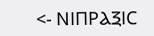<- ⲚⲒⲠⲢⲀⲜⲒⲤ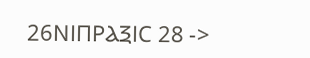26ⲚⲒⲠⲢⲀⲜⲒⲤ 28 ->